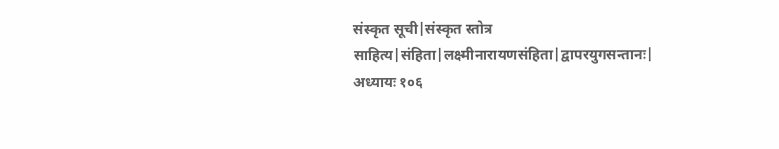संस्कृत सूची|संस्कृत स्तोत्र साहित्य|संहिता|लक्ष्मीनारायणसंहिता|द्वापरयुगसन्तानः| अध्यायः १०६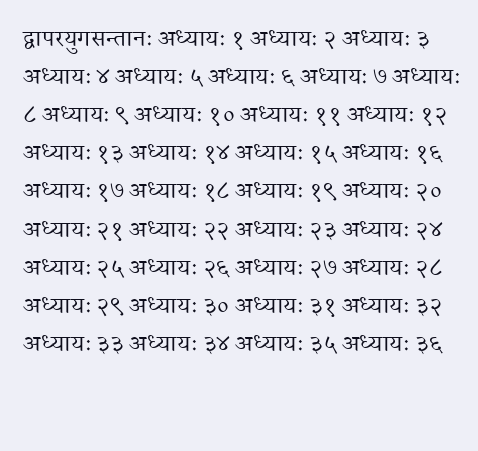द्वापरयुगसन्तानः अध्यायः १ अध्यायः २ अध्यायः ३ अध्यायः ४ अध्यायः ५ अध्यायः ६ अध्यायः ७ अध्यायः ८ अध्यायः ९ अध्यायः १० अध्यायः ११ अध्यायः १२ अध्यायः १३ अध्यायः १४ अध्यायः १५ अध्यायः १६ अध्यायः १७ अध्यायः १८ अध्यायः १९ अध्यायः २० अध्यायः २१ अध्यायः २२ अध्यायः २३ अध्यायः २४ अध्यायः २५ अध्यायः २६ अध्यायः २७ अध्यायः २८ अध्यायः २९ अध्यायः ३० अध्यायः ३१ अध्यायः ३२ अध्यायः ३३ अध्यायः ३४ अध्यायः ३५ अध्यायः ३६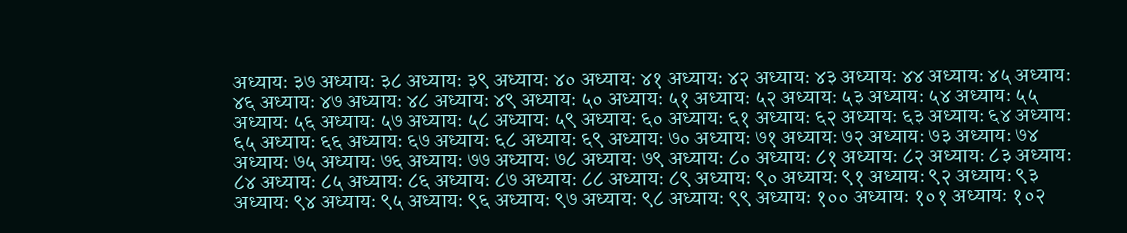अध्यायः ३७ अध्यायः ३८ अध्यायः ३९ अध्यायः ४० अध्यायः ४१ अध्यायः ४२ अध्यायः ४३ अध्यायः ४४ अध्यायः ४५ अध्यायः ४६ अध्यायः ४७ अध्यायः ४८ अध्यायः ४९ अध्यायः ५० अध्यायः ५१ अध्यायः ५२ अध्यायः ५३ अध्यायः ५४ अध्यायः ५५ अध्यायः ५६ अध्यायः ५७ अध्यायः ५८ अध्यायः ५९ अध्यायः ६० अध्यायः ६१ अध्यायः ६२ अध्यायः ६३ अध्यायः ६४ अध्यायः ६५ अध्यायः ६६ अध्यायः ६७ अध्यायः ६८ अध्यायः ६९ अध्यायः ७० अध्यायः ७१ अध्यायः ७२ अध्यायः ७३ अध्यायः ७४ अध्यायः ७५ अध्यायः ७६ अध्यायः ७७ अध्यायः ७८ अध्यायः ७९ अध्यायः ८० अध्यायः ८१ अध्यायः ८२ अध्यायः ८३ अध्यायः ८४ अध्यायः ८५ अध्यायः ८६ अध्यायः ८७ अध्यायः ८८ अध्यायः ८९ अध्यायः ९० अध्यायः ९१ अध्यायः ९२ अध्यायः ९३ अध्यायः ९४ अध्यायः ९५ अध्यायः ९६ अध्यायः ९७ अध्यायः ९८ अध्यायः ९९ अध्यायः १०० अध्यायः १०१ अध्यायः १०२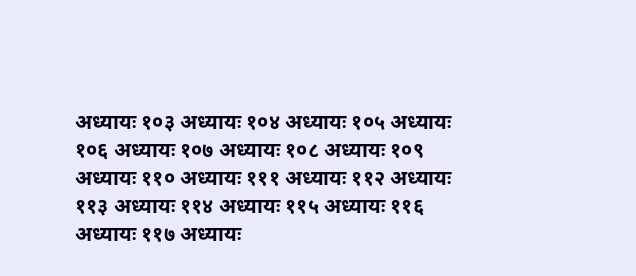अध्यायः १०३ अध्यायः १०४ अध्यायः १०५ अध्यायः १०६ अध्यायः १०७ अध्यायः १०८ अध्यायः १०९ अध्यायः ११० अध्यायः १११ अध्यायः ११२ अध्यायः ११३ अध्यायः ११४ अध्यायः ११५ अध्यायः ११६ अध्यायः ११७ अध्यायः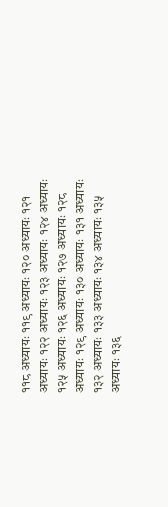११८ अध्यायः ११९ अध्यायः १२० अध्यायः १२१ अध्यायः १२२ अध्यायः १२३ अध्यायः १२४ अध्यायः १२५ अध्यायः १२६ अध्यायः १२७ अध्यायः १२८ अध्यायः १२९ अध्यायः १३० अध्यायः १३१ अध्यायः १३२ अध्यायः १३३ अध्यायः १३४ अध्यायः १३५ अध्यायः १३६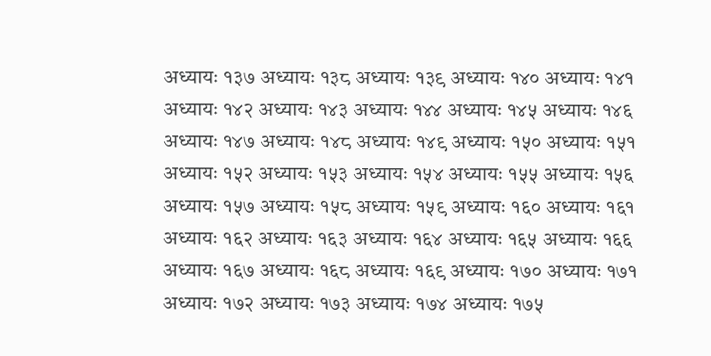अध्यायः १३७ अध्यायः १३८ अध्यायः १३९ अध्यायः १४० अध्यायः १४१ अध्यायः १४२ अध्यायः १४३ अध्यायः १४४ अध्यायः १४५ अध्यायः १४६ अध्यायः १४७ अध्यायः १४८ अध्यायः १४९ अध्यायः १५० अध्यायः १५१ अध्यायः १५२ अध्यायः १५३ अध्यायः १५४ अध्यायः १५५ अध्यायः १५६ अध्यायः १५७ अध्यायः १५८ अध्यायः १५९ अध्यायः १६० अध्यायः १६१ अध्यायः १६२ अध्यायः १६३ अध्यायः १६४ अध्यायः १६५ अध्यायः १६६ अध्यायः १६७ अध्यायः १६८ अध्यायः १६९ अध्यायः १७० अध्यायः १७१ अध्यायः १७२ अध्यायः १७३ अध्यायः १७४ अध्यायः १७५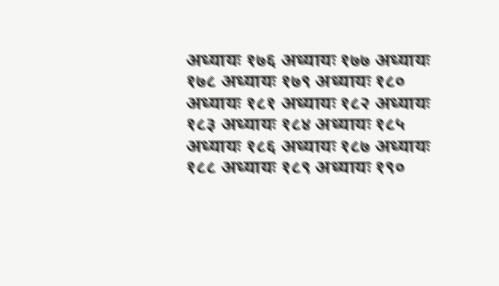अध्यायः १७६ अध्यायः १७७ अध्यायः १७८ अध्यायः १७९ अध्यायः १८० अध्यायः १८१ अध्यायः १८२ अध्यायः १८३ अध्यायः १८४ अध्यायः १८५ अध्यायः १८६ अध्यायः १८७ अध्यायः १८८ अध्यायः १८९ अध्यायः १९०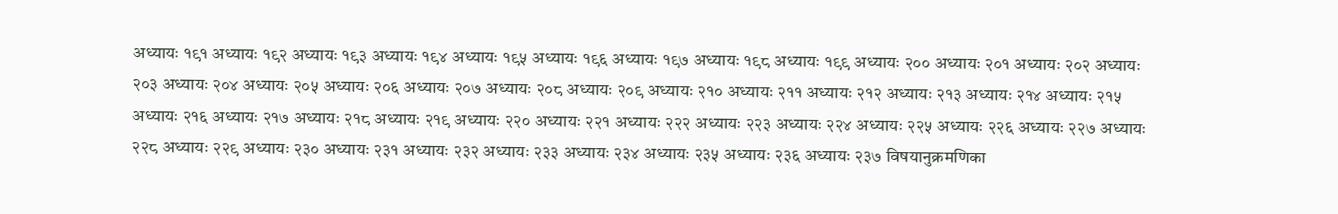अध्यायः १९१ अध्यायः १९२ अध्यायः १९३ अध्यायः १९४ अध्यायः १९५ अध्यायः १९६ अध्यायः १९७ अध्यायः १९८ अध्यायः १९९ अध्यायः २०० अध्यायः २०१ अध्यायः २०२ अध्यायः २०३ अध्यायः २०४ अध्यायः २०५ अध्यायः २०६ अध्यायः २०७ अध्यायः २०८ अध्यायः २०९ अध्यायः २१० अध्यायः २११ अध्यायः २१२ अध्यायः २१३ अध्यायः २१४ अध्यायः २१५ अध्यायः २१६ अध्यायः २१७ अध्यायः २१८ अध्यायः २१९ अध्यायः २२० अध्यायः २२१ अध्यायः २२२ अध्यायः २२३ अध्यायः २२४ अध्यायः २२५ अध्यायः २२६ अध्यायः २२७ अध्यायः २२८ अध्यायः २२९ अध्यायः २३० अध्यायः २३१ अध्यायः २३२ अध्यायः २३३ अध्यायः २३४ अध्यायः २३५ अध्यायः २३६ अध्यायः २३७ विषयानुक्रमणिका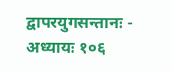द्वापरयुगसन्तानः - अध्यायः १०६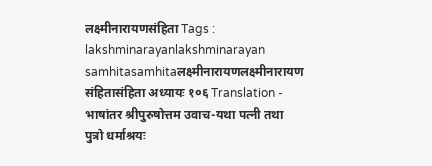लक्ष्मीनारायणसंहिता Tags : lakshminarayanlakshminarayan samhitasamhitaलक्ष्मीनारायणलक्ष्मीनारायण संहितासंहिता अध्यायः १०६ Translation - भाषांतर श्रीपुरुषोत्तम उवाच-यथा पत्नी तथा पुत्रो धर्माश्रयः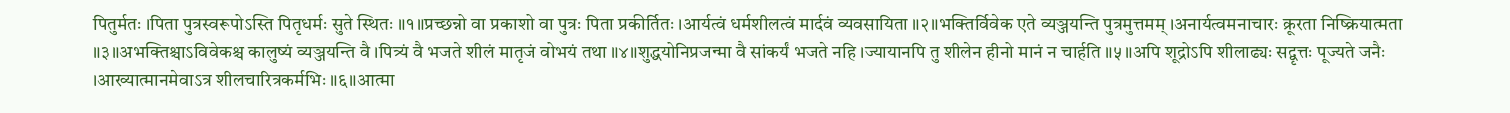पितुर्मतः ।पिता पुत्रस्वरूपोऽस्ति पितृधर्मः सुते स्थितः ॥१॥प्रच्छन्नो वा प्रकाशो वा पुत्रः पिता प्रकीर्तितः ।आर्यत्वं धर्मशीलत्वं मार्दवं व्यवसायिता ॥२॥भक्तिर्विवेक एते व्यञ्जयन्ति पुत्रमुत्तमम् ।अनार्यत्वमनाचारः क्रूरता निष्क्रियात्मता ॥३॥अभक्तिश्चाऽविवेकश्च कालुष्यं व्यञ्जयन्ति वै ।पित्र्यं वै भजते शीलं मातृजं वोभयं तथा ॥४॥शुद्धयोनिप्रजन्मा वै सांकर्यं भजते नहि ।ज्यायानपि तु शीलेन हीनो मानं न चार्हति ॥५॥अपि शूद्रोऽपि शीलाढ्यः सद्वृत्तः पूज्यते जनैः ।आख्यात्मानमेवाऽत्र शीलचारित्रकर्मभिः ॥६॥आत्मा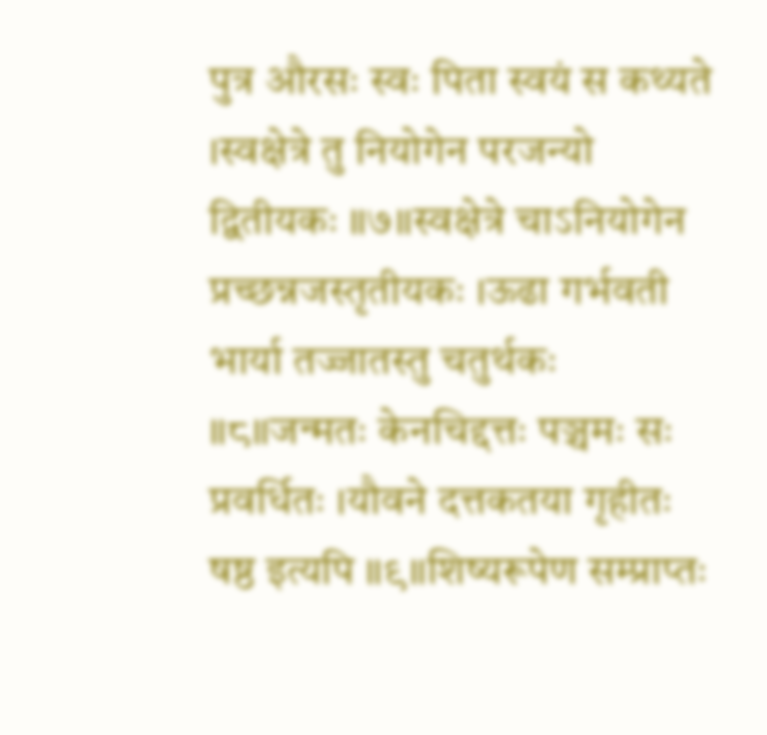पुत्र औरसः स्वः पिता स्वयं स कथ्यते ।स्वक्षेत्रे तु नियोगेन परजन्यो द्वितीयकः ॥७॥स्वक्षेत्रे चाऽनियोगेन प्रच्छन्नजस्तृतीयकः ।ऊढा गर्भवती भार्या तज्जातस्तु चतुर्थकः ॥८॥जन्मतः केनचिद्दत्तः पञ्चमः सः प्रवर्धितः ।यौवने दत्तकतया गृहीतः षष्ठ इत्यपि ॥९॥शिष्यरूपेण सम्प्राप्तः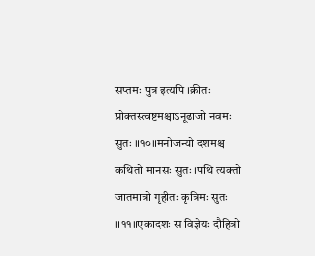सप्तमः पुत्र इत्यपि ।क्रीतः प्रोक्तस्त्वष्टमश्चाऽनूढाजो नवमः सुतः ॥१०॥मनोजन्यो दशमश्च कथितो मानसः सुतः ।पथि त्यक्तो जातमात्रो गृहीतः कृत्रिमः सुतः ॥११॥एकादशः स विज्ञेयः दौहित्रो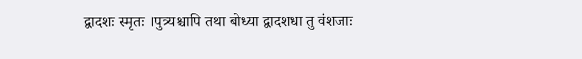द्वादशः स्मृतः ।पुत्र्यश्चापि तथा बोध्या द्वादशधा तु वंशजाः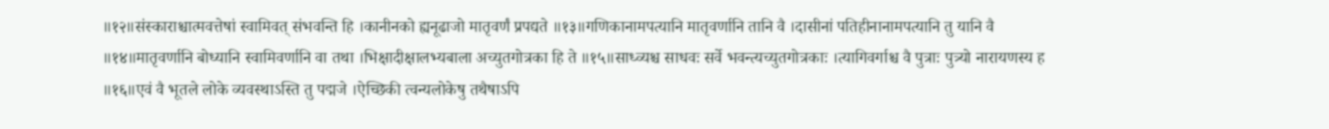॥१२॥संस्काराश्चात्मवत्तेषां स्वामिवत् संभवन्ति हि ।कानीनको ह्यनूढाजो मातृवर्णं प्रपद्यते ॥१३॥गणिकानामपत्यानि मातृवर्णानि तानि वै ।दासीनां पतिहीनानामपत्यानि तु यानि वै ॥१४॥मातृवर्णानि बोध्यानि स्वामिवर्णानि वा तथा ।भिक्षादीक्षालभ्यबाला अच्युतगोत्रका हि ते ॥१५॥साध्व्यश्च साधवः सर्वे भवन्त्यच्युतगोत्रकाः ।त्यागिवर्गाश्च वै पुत्राः पुत्र्यो नारायणस्य ह ॥१६॥एवं वै भूतले लोके व्यवस्थाऽस्ति तु पद्मजे ।ऐच्छिकी त्वन्यलोकेषु तथैषाऽपि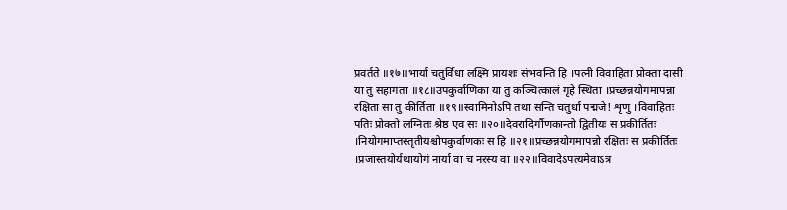प्रवर्तते ॥१७॥भार्या चतुर्विधा लक्ष्मि प्रायशः संभवन्ति हि ।पत्नी विवाहिता प्रोक्ता दासी या तु सहागता ॥१८॥उपकुर्वाणिका या तु कञ्चित्कालं गृहे स्थिता ।प्रच्छन्नयोगमापन्ना रक्षिता सा तु कीर्तिता ॥१९॥स्वामिनोऽपि तथा सन्ति चतुर्धा पद्मजे! शृणु ।विवाहितः पतिः प्रोक्तो लग्नितः श्रेष्ठ एव सः ॥२०॥देवरादिर्गौणकान्तो द्वितीयः स प्रकीर्तितः ।नियोगमाप्तस्तृतीयश्चोपकुर्वाणकः स हि ॥२१॥प्रच्छन्नयोगमापन्नो रक्षितः स प्रकीर्तितः ।प्रजास्तयोर्यथायोगं नार्या वा च नरस्य वा ॥२२॥विवादेऽपत्यमेवाऽत्र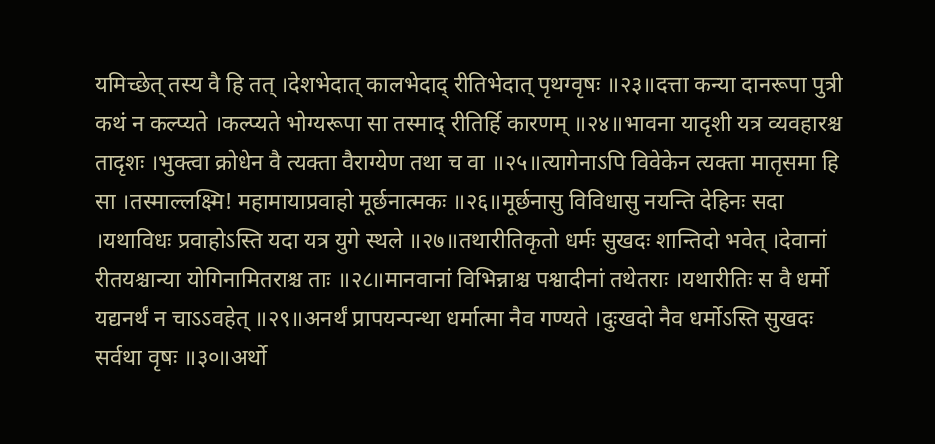यमिच्छेत् तस्य वै हि तत् ।देशभेदात् कालभेदाद् रीतिभेदात् पृथग्वृषः ॥२३॥दत्ता कन्या दानरूपा पुत्री कथं न कल्प्यते ।कल्प्यते भोग्यरूपा सा तस्माद् रीतिर्हि कारणम् ॥२४॥भावना यादृशी यत्र व्यवहारश्च तादृशः ।भुक्त्वा क्रोधेन वै त्यक्ता वैराग्येण तथा च वा ॥२५॥त्यागेनाऽपि विवेकेन त्यक्ता मातृसमा हि सा ।तस्माल्लक्ष्मि! महामायाप्रवाहो मूर्छनात्मकः ॥२६॥मूर्छनासु विविधासु नयन्ति देहिनः सदा ।यथाविधः प्रवाहोऽस्ति यदा यत्र युगे स्थले ॥२७॥तथारीतिकृतो धर्मः सुखदः शान्तिदो भवेत् ।देवानां रीतयश्चान्या योगिनामितराश्च ताः ॥२८॥मानवानां विभिन्नाश्च पश्वादीनां तथेतराः ।यथारीतिः स वै धर्मो यद्यनर्थं न चाऽऽवहेत् ॥२९॥अनर्थं प्रापयन्पन्था धर्मात्मा नैव गण्यते ।दुःखदो नैव धर्मोऽस्ति सुखदः सर्वथा वृषः ॥३०॥अर्थो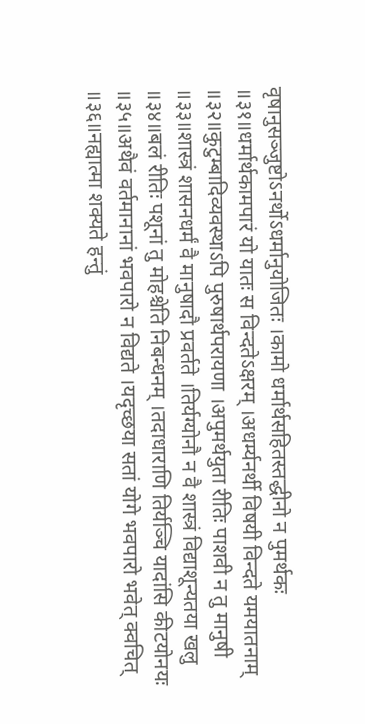वृषानुसञ्जुष्टोऽनर्थोऽधर्मानुयोजितः ।कामो धर्मार्थसहितस्तद्धीनो न पुमर्थकः ॥३१॥धर्मार्थकामपारं यो यातः स विन्दतेऽक्षरम् ।अधर्म्यनर्थी विषयी विन्दते यमयातनाम् ॥३२॥कुटुम्बादिव्यवस्थाऽपि पुरुषार्थपरायणा ।अपुमर्थयुता रीतिः पाशवी न तु मानुषी ॥३३॥शास्त्रं शासनधर्मं वै मानुषादौ प्रवर्तते ।तिर्यग्योनौ न वै शास्त्रं विद्याशून्यतया खलु ॥३४॥बलं रीतिः पशूनां तु मोहश्चेति निबन्धनम् ।तदाधाराणि तिर्यञ्चि यादांसि कीटयोनयः ॥३५॥अथैवं वर्तमानानां भवपारो न विद्यते ।यदृच्छया सतां योगे भवपारो भवेत् क्वचित् ॥३६॥नह्यात्मा शक्यते हन्तुं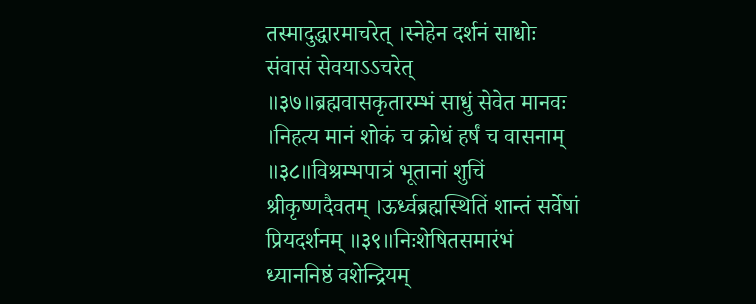तस्मादुद्धारमाचरेत् ।स्नेहेन दर्शनं साधोः संवासं सेवयाऽऽचरेत् ॥३७॥ब्रह्मवासकृतारम्भं साधुं सेवेत मानवः ।निहत्य मानं शोकं च क्रोधं हर्षं च वासनाम् ॥३८॥विश्रम्भपात्रं भूतानां शुचिं श्रीकृष्णदैवतम् ।ऊर्ध्वब्रह्मस्थितिं शान्तं सर्वेषां प्रियदर्शनम् ॥३९॥निःशेषितसमारंभं ध्याननिष्ठं वशेन्द्रियम्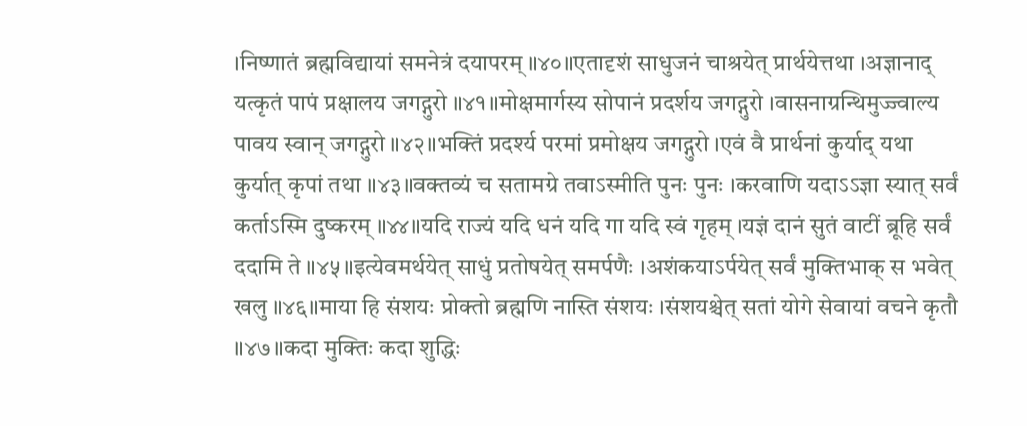।निष्णातं ब्रह्मविद्यायां समनेत्रं दयापरम् ॥४०॥एतादृशं साधुजनं चाश्रयेत् प्रार्थयेत्तथा ।अज्ञानाद् यत्कृतं पापं प्रक्षालय जगद्गुरो ॥४१॥मोक्षमार्गस्य सोपानं प्रदर्शय जगद्गुरो ।वासनाग्रन्थिमुज्ज्वाल्य पावय स्वान् जगद्गुरो ॥४२॥भक्तिं प्रदर्श्य परमां प्रमोक्षय जगद्गुरो ।एवं वै प्रार्थनां कुर्याद् यथा कुर्यात् कृपां तथा ॥४३॥वक्तव्यं च सतामग्रे तवाऽस्मीति पुनः पुनः ।करवाणि यदाऽऽज्ञा स्यात् सर्वं कर्ताऽस्मि दुष्करम् ॥४४॥यदि राज्यं यदि धनं यदि गा यदि स्वं गृहम् ।यज्ञं दानं सुतं वाटीं ब्रूहि सर्वं ददामि ते ॥४५॥इत्येवमर्थयेत् साधुं प्रतोषयेत् समर्पणैः ।अशंकयाऽर्पयेत् सर्वं मुक्तिभाक् स भवेत् खलु ॥४६॥माया हि संशयः प्रोक्तो ब्रह्मणि नास्ति संशयः ।संशयश्चेत् सतां योगे सेवायां वचने कृतौ ॥४७॥कदा मुक्तिः कदा शुद्धिः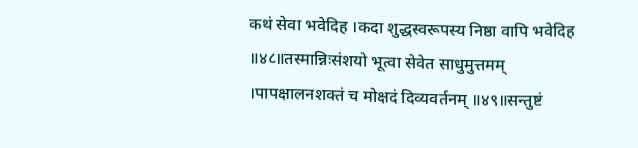कथं सेवा भवेदिह ।कदा शुद्धस्वरूपस्य निष्ठा वापि भवेदिह ॥४८॥तस्मान्निःसंशयो भूत्वा सेवेत साधुमुत्तमम् ।पापक्षालनशक्तं च मोक्षदं दिव्यवर्तनम् ॥४९॥सन्तुष्टं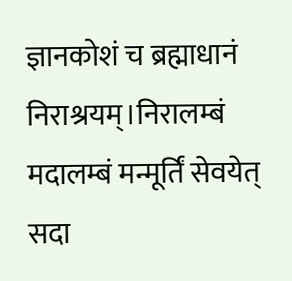ज्ञानकोशं च ब्रह्माधानं निराश्रयम्।निरालम्बं मदालम्बं मन्मूर्तिं सेवयेत् सदा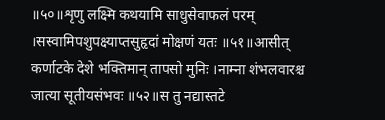॥५०॥शृणु लक्ष्मि कथयामि साधुसेवाफलं परम् ।सस्वामिपशुपक्ष्याप्तसुहृदां मोक्षणं यतः ॥५१॥आसीत् कर्णाटके देशे भक्तिमान् तापसो मुनिः ।नाम्ना शंभलवारश्च जात्या सूतीयसंभवः ॥५२॥स तु नद्यास्तटे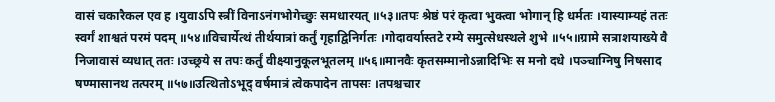वासं चकारैकल एव ह ।युवाऽपि स्त्रीं विनाऽनंगभोगेच्छुः समधारयत् ॥५३॥तपः श्रेष्ठं परं कृत्वा भुक्त्वा भोगान् हि धर्मतः ।यास्याम्यहं ततः स्वर्गं शाश्वतं परमं पदम् ॥५४॥विचार्येत्थं तीर्थयात्रां कर्तुं गृहाद्विनिर्गतः ।गोदावर्यास्तटे रम्ये समुत्सेधस्थले शुभे ॥५५॥ग्रामे सत्राशयाख्ये वै निजावासं व्यधात् ततः ।उच्छ्रये स तपः कर्तुं वीक्ष्यानुकूलभूतलम् ॥५६॥मानवैः कृतसम्मानोऽन्नादिभिः स मनो दधे ।पञ्चाग्निषु निषसाद षण्मासानथ तत्परम् ॥५७॥उत्थितोऽभूद् वर्षमात्रं त्वेकपादेन तापसः ।तपश्चचार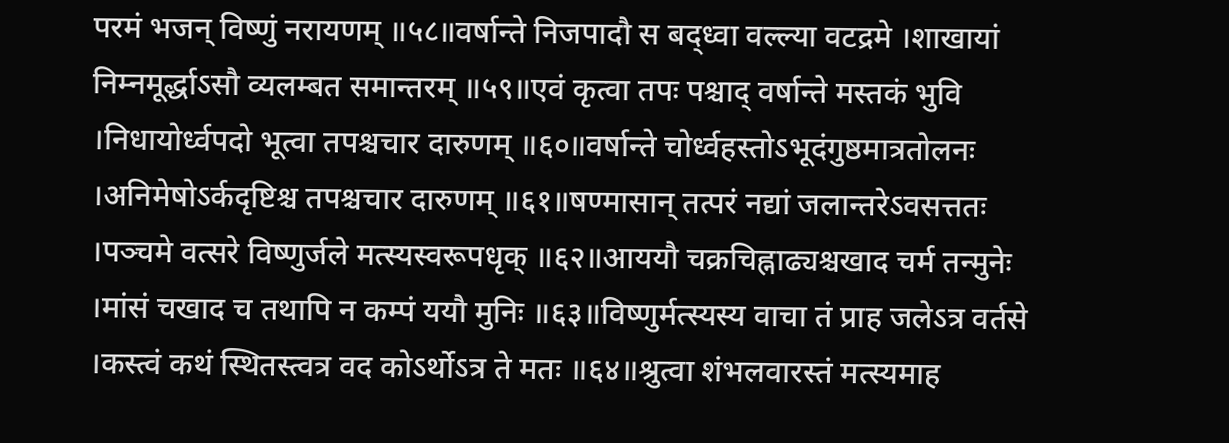परमं भजन् विष्णुं नरायणम् ॥५८॥वर्षान्ते निजपादौ स बद्ध्वा वल्ल्या वटद्रमे ।शाखायां निम्नमूर्द्धाऽसौ व्यलम्बत समान्तरम् ॥५९॥एवं कृत्वा तपः पश्चाद् वर्षान्ते मस्तकं भुवि ।निधायोर्ध्वपदो भूत्वा तपश्चचार दारुणम् ॥६०॥वर्षान्ते चोर्ध्वहस्तोऽभूदंगुष्ठमात्रतोलनः ।अनिमेषोऽर्कदृष्टिश्च तपश्चचार दारुणम् ॥६१॥षण्मासान् तत्परं नद्यां जलान्तरेऽवसत्ततः ।पञ्चमे वत्सरे विष्णुर्जले मत्स्यस्वरूपधृक् ॥६२॥आययौ चक्रचिह्नाढ्यश्चखाद चर्म तन्मुनेः ।मांसं चखाद च तथापि न कम्पं ययौ मुनिः ॥६३॥विष्णुर्मत्स्यस्य वाचा तं प्राह जलेऽत्र वर्तसे ।कस्त्वं कथं स्थितस्त्वत्र वद कोऽर्थोऽत्र ते मतः ॥६४॥श्रुत्वा शंभलवारस्तं मत्स्यमाह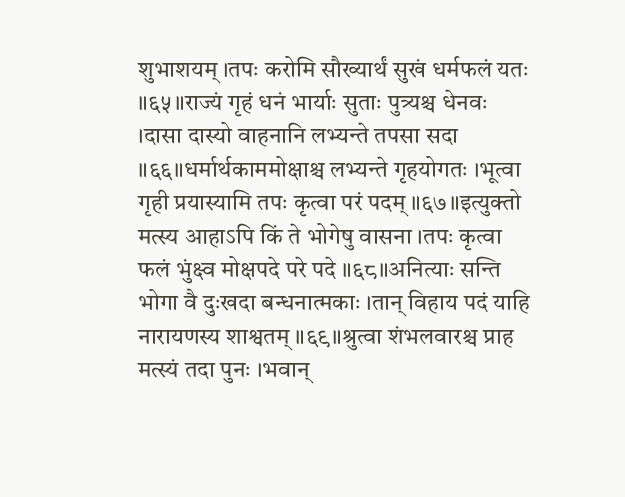शुभाशयम् ।तपः करोमि सौख्यार्थं सुखं धर्मफलं यतः ॥६५॥राज्यं गृहं धनं भार्याः सुताः पुत्र्यश्च धेनवः ।दासा दास्यो वाहनानि लभ्यन्ते तपसा सदा ॥६६॥धर्मार्थकाममोक्षाश्च लभ्यन्ते गृहयोगतः ।भूत्वा गृही प्रयास्यामि तपः कृत्वा परं पदम् ॥६७॥इत्युक्तो मत्स्य आहाऽपि किं ते भोगेषु वासना ।तपः कृत्वा फलं भुंक्ष्व मोक्षपदे परे पदे ॥६८॥अनित्याः सन्ति भोगा वै दुःखदा बन्धनात्मकाः ।तान् विहाय पदं याहि नारायणस्य शाश्वतम् ॥६९॥श्रुत्वा शंभलवारश्च प्राह मत्स्यं तदा पुनः ।भवान्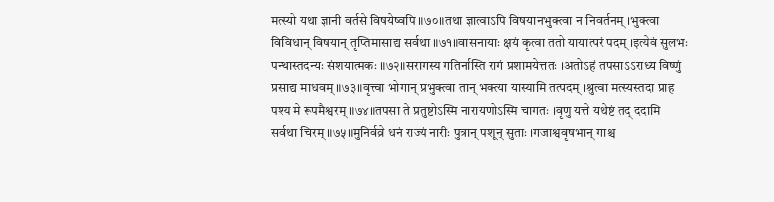मत्स्यो यथा ज्ञानी वर्तसे विषयेष्वपि ॥७०॥तथा ज्ञात्वाऽपि विषयानभुक्त्वा न निवर्तनम् ।भुक्त्वा विविधान् विषयान् तृप्तिमासाद्य सर्वथा ॥७१॥वासनायाः क्षयं कृत्वा ततो यायात्परं पदम् ।इत्येवं सुलभः पन्थास्तदन्यः संशयात्मकः ॥७२॥सरागस्य गतिर्नास्ति रागं प्रशामयेत्ततः ।अतोऽहं तपसाऽऽराध्य विष्णुं प्रसाद्य माधवम् ॥७३॥वृत्त्वा भोगान् प्रभुक्त्वा तान् भक्त्या यास्यामि तत्पदम् ।श्रुत्वा मत्स्यस्तदा प्राह पश्य मे रूपमैश्वरम् ॥७४॥तपसा ते प्रतुष्टोऽस्मि नारायणोऽस्मि चागतः ।वृणु यत्ते यथेष्टं तद् ददामि सर्वथा चिरम् ॥७५॥मुनिर्वव्रे धनं राज्यं नारीः पुत्रान् पशून् सुताः ।गजाश्ववृषभान् गाश्च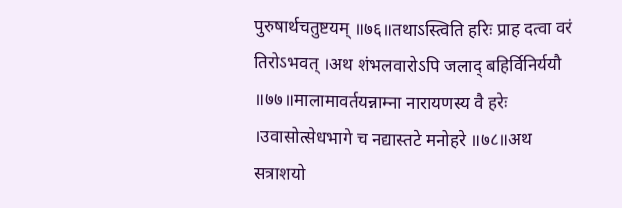पुरुषार्थचतुष्टयम् ॥७६॥तथाऽस्त्विति हरिः प्राह दत्वा वरं तिरोऽभवत् ।अथ शंभलवारोऽपि जलाद् बहिर्विनिर्ययौ ॥७७॥मालामावर्तयन्नाम्ना नारायणस्य वै हरेः ।उवासोत्सेधभागे च नद्यास्तटे मनोहरे ॥७८॥अथ सत्राशयो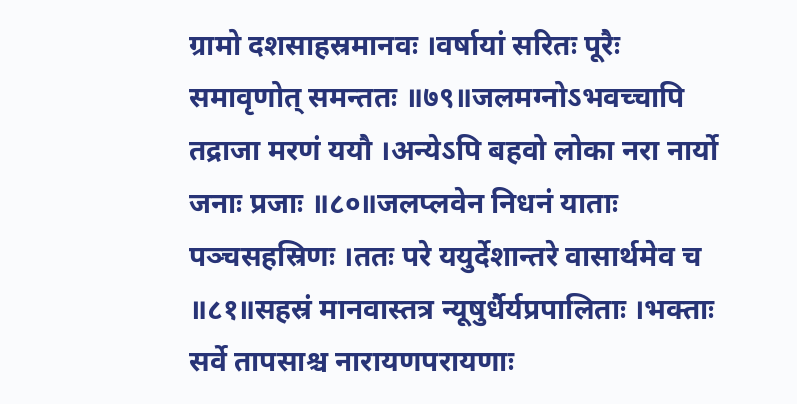ग्रामो दशसाहस्रमानवः ।वर्षायां सरितः पूरैः समावृणोत् समन्ततः ॥७९॥जलमग्नोऽभवच्चापि तद्राजा मरणं ययौ ।अन्येऽपि बहवो लोका नरा नार्यो जनाः प्रजाः ॥८०॥जलप्लवेन निधनं याताः पञ्चसहस्रिणः ।ततः परे ययुर्देशान्तरे वासार्थमेव च ॥८१॥सहस्रं मानवास्तत्र न्यूषुर्धैर्यप्रपालिताः ।भक्ताः सर्वे तापसाश्च नारायणपरायणाः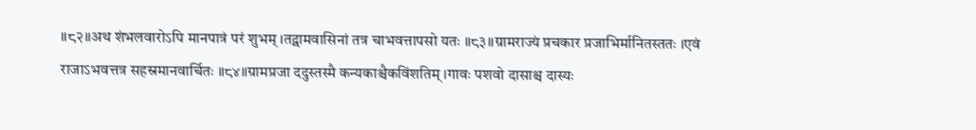॥८२॥अथ शंभलवारोऽपि मानपात्रं परं शुभम् ।तद्ग्रामवासिनां तत्र चाभवत्तापसो यतः ॥८३॥ग्रामराज्यं प्रचकार प्रजाभिर्मानितस्ततः ।एवं राजाऽभवत्तत्र सहस्रमानवार्चितः ॥८४॥ग्रामप्रजा ददुस्तस्मै कन्यकाश्चैकविंशतिम् ।गावः पशवो दासाश्च दास्यः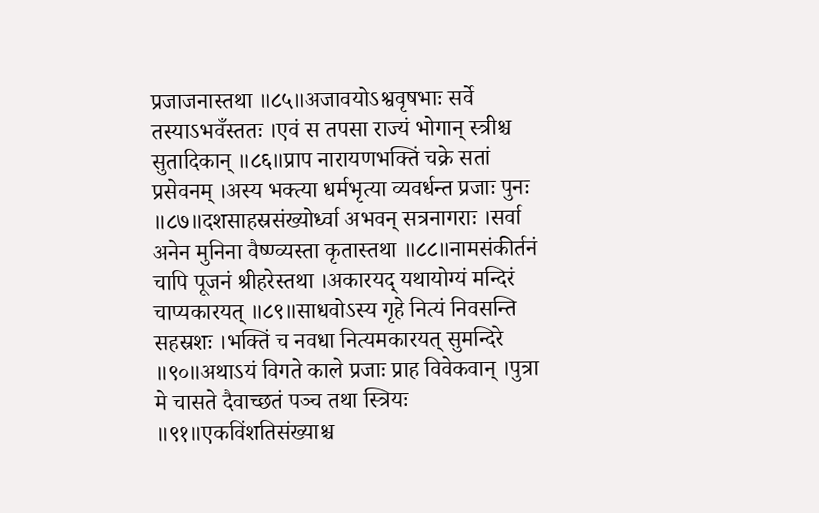प्रजाजनास्तथा ॥८५॥अजावयोऽश्ववृषभाः सर्वे तस्याऽभवँस्ततः ।एवं स तपसा राज्यं भोगान् स्त्रीश्च सुतादिकान् ॥८६॥प्राप नारायणभक्तिं चक्रे सतां प्रसेवनम् ।अस्य भक्त्या धर्मभृत्या व्यवर्धन्त प्रजाः पुनः ॥८७॥दशसाहस्रसंख्योर्ध्वा अभवन् सत्रनागराः ।सर्वा अनेन मुनिना वैष्ण्व्यस्ता कृतास्तथा ॥८८॥नामसंकीर्तनं चापि पूजनं श्रीहरेस्तथा ।अकारयद् यथायोग्यं मन्दिरं चाप्यकारयत् ॥८९॥साधवोऽस्य गृहे नित्यं निवसन्ति सहस्रशः ।भक्तिं च नवधा नित्यमकारयत् सुमन्दिरे ॥९०॥अथाऽयं विगते काले प्रजाः प्राह विवेकवान् ।पुत्रा मे चासते दैवाच्छतं पञ्च तथा स्त्रियः ॥९१॥एकविंशतिसंख्याश्च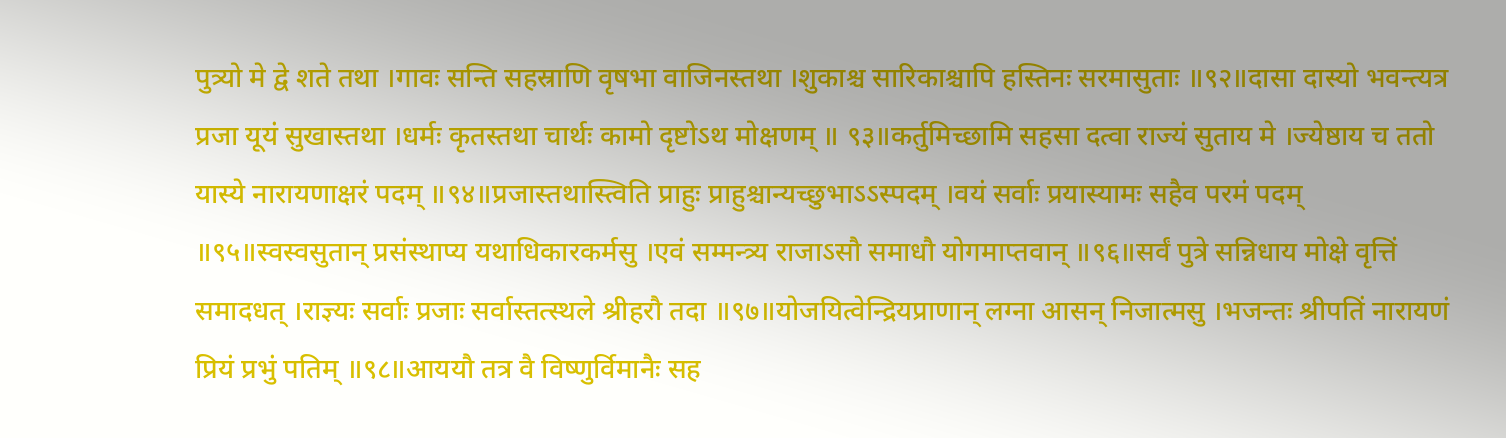पुत्र्यो मे द्वे शते तथा ।गावः सन्ति सहस्राणि वृषभा वाजिनस्तथा ।शुकाश्च सारिकाश्चापि हस्तिनः सरमासुताः ॥९२॥दासा दास्यो भवन्त्यत्र प्रजा यूयं सुखास्तथा ।धर्मः कृतस्तथा चार्थः कामो दृष्टोऽथ मोक्षणम् ॥ ९३॥कर्तुमिच्छामि सहसा दत्वा राज्यं सुताय मे ।ज्येष्ठाय च ततो यास्ये नारायणाक्षरं पदम् ॥९४॥प्रजास्तथास्त्विति प्राहुः प्राहुश्चान्यच्छुभाऽऽस्पदम् ।वयं सर्वाः प्रयास्यामः सहैव परमं पदम् ॥९५॥स्वस्वसुतान् प्रसंस्थाप्य यथाधिकारकर्मसु ।एवं सम्मन्त्र्य राजाऽसौ समाधौ योगमाप्तवान् ॥९६॥सर्वं पुत्रे सन्निधाय मोक्षे वृत्तिं समादधत् ।राज्ञ्यः सर्वाः प्रजाः सर्वास्तत्स्थले श्रीहरौ तदा ॥९७॥योजयित्वेन्द्रियप्राणान् लग्ना आसन् निजात्मसु ।भजन्तः श्रीपतिं नारायणं प्रियं प्रभुं पतिम् ॥९८॥आययौ तत्र वै विष्णुर्विमानैः सह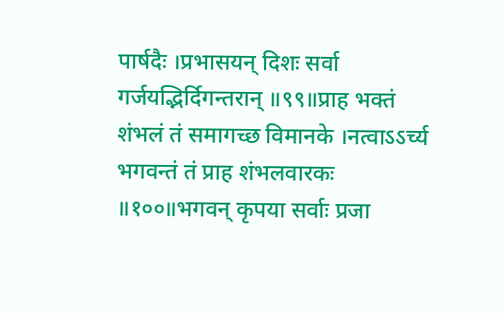पार्षदैः ।प्रभासयन् दिशः सर्वा गर्जयद्भिर्दिगन्तरान् ॥९९॥प्राह भक्तं शंभलं तं समागच्छ विमानके ।नत्वाऽऽर्च्य भगवन्तं तं प्राह शंभलवारकः ॥१००॥भगवन् कृपया सर्वाः प्रजा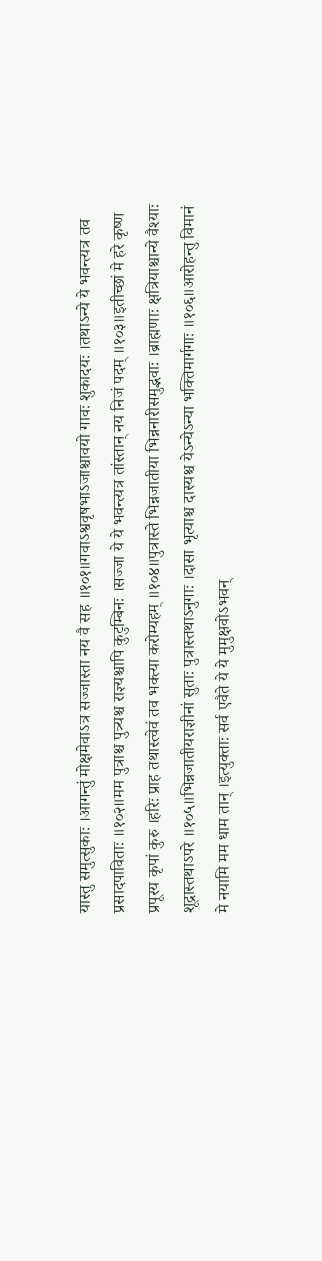यास्तु समुत्सुकाः ।आगन्तुं मोक्षमेवाऽत्र सज्जास्ता नय वै सह ॥१०१॥गवाऽश्ववृषभाऽजाश्चावयो गावः शुकादयः ।तथाऽन्ये ये भवन्त्यत्र तव प्रसादपाविताः ॥१०२॥मम पुत्राश्च पुत्र्यश्च राज्ञ्यश्चापि कुटुम्बिनः ।सज्जा ये ये भवन्त्यत्र तांस्तान् नय निजं पदम् ॥१०३॥इतीच्छां मे हरे कृष्ण प्रपूरय कृपां कुरु ।हरिः प्राह तथास्त्वेवं तव भक्त्या करोम्यहम् ॥१०४॥पुत्रास्ते भिन्नजातीया भिन्ननारीसमुद्भवाः ।ब्राह्मणाः क्षत्रियाश्चान्ये वैश्याः शूद्रास्तथाऽपरे ॥१०५॥भिन्नजातीयराज्ञीनां सुताः पुत्रास्तथाऽनुगाः ।दासा भृत्याश्च दास्यश्च येऽन्येऽन्या भक्तिमार्गगाः ॥१०६॥आरोहन्तु विमानं मे नयामि मम धाम तान् ।इत्युक्ताः सर्व एवैते ये ये मुमुक्षवोऽभवन्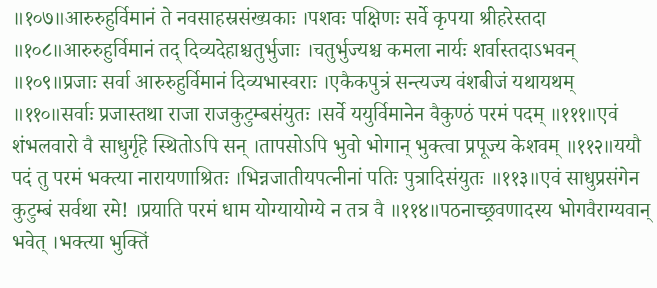॥१०७॥आरुरुहुर्विमानं ते नवसाहस्रसंख्यकाः ।पशवः पक्षिणः सर्वे कृपया श्रीहरेस्तदा ॥१०८॥आरुरुहुर्विमानं तद् दिव्यदेहाश्चतुर्भुजाः ।चतुर्भुज्यश्च कमला नार्यः शर्वास्तदाऽभवन् ॥१०९॥प्रजाः सर्वा आरुरुहुर्विमानं दिव्यभास्वराः ।एकैकपुत्रं सन्त्यज्य वंशबीजं यथायथम् ॥११०॥सर्वाः प्रजास्तथा राजा राजकुटुम्बसंयुतः ।सर्वे ययुर्विमानेन वैकुण्ठं परमं पदम् ॥१११॥एवं शंभलवारो वै साधुर्गृहे स्थितोऽपि सन् ।तापसोऽपि भुवो भोगान् भुक्त्वा प्रपूज्य केशवम् ॥११२॥ययौ पदं तु परमं भक्त्या नारायणाश्रितः ।भिन्नजातीयपत्नीनां पतिः पुत्रादिसंयुतः ॥११३॥एवं साधुप्रसंगेन कुटुम्बं सर्वथा रमे! ।प्रयाति परमं धाम योग्यायोग्ये न तत्र वै ॥११४॥पठनाच्छ्रवणादस्य भोगवैराग्यवान् भवेत् ।भक्त्या भुक्तिं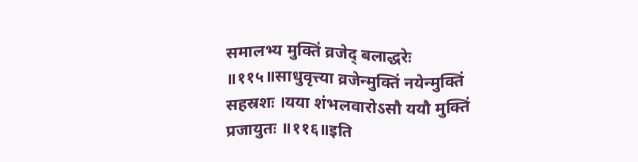समालभ्य मुक्तिं व्रजेद् बलाद्धरेः ॥११५॥साधुवृत्त्या व्रजेन्मुक्तिं नयेन्मुक्तिं सहस्रशः ।यया शंभलवारोऽसौ ययौ मुक्तिं प्रजायुतः ॥११६॥इति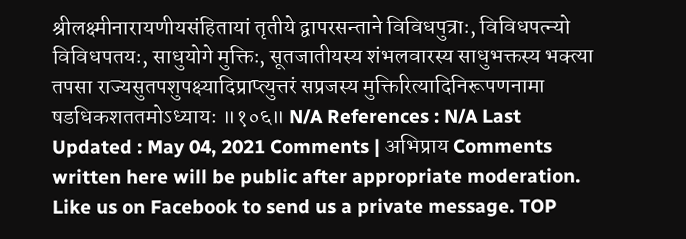श्रीलक्ष्मीनारायणीयसंहितायां तृतीये द्वापरसन्ताने विविधपुत्राः, विविधपत्न्यो विविधपतयः, साधुयोगे मुक्तिः, सूतजातीयस्य शंभलवारस्य साधुभक्तस्य भक्त्या तपसा राज्यसुतपशुपक्ष्यादिप्राप्त्युत्तरं सप्रजस्य मुक्तिरित्यादिनिरूपणनामा षडधिकशततमोऽध्यायः ॥१०६॥ N/A References : N/A Last Updated : May 04, 2021 Comments | अभिप्राय Comments written here will be public after appropriate moderation. Like us on Facebook to send us a private message. TOP